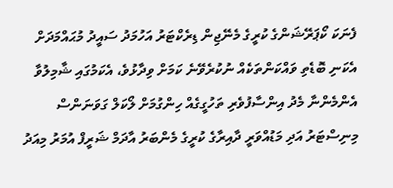ފެނަކަ ކޯޕަރޭޝަންގެ ކުރީގެ މެނޭޖިން ޑިރެކްޓަރު އަހުމަދު ސައީދު މުޙައްމަދަށް އެކަނި ބޮޑެތި ވައްކަންތަކެއް ނުކުރެވޭނެ ކަމަށް ވިދާޅުވެ، އެކަމުގައި ޝާމިލުވާ އެންމެންނާ މެދު އިންސާފުވެރި ތަހުގީގެއް ހިންގުމަށް ލޯކަލް ގަވަނަންސް މިނިސްޓަރު އަދި މަޑުއްވަރީ ދާއިރާގެ ކުރީގެ މެންބަރު އާދަމް ޝަރީފް އުމަރު މިއަދު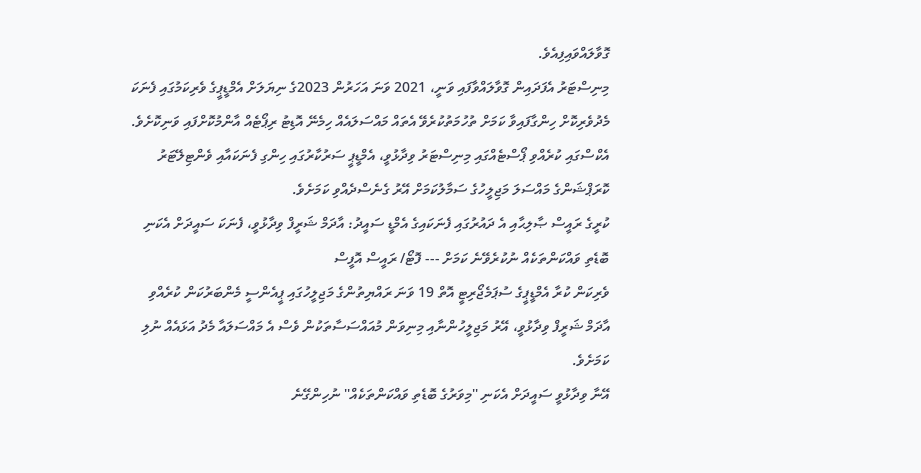ގޮވާލައްވައިފިއެވެ.
މިނިސްޓަރު އެފަދައިން ގޮވާލައްވާފައި ވަނީ، 2021 ވަނަ އަހަރުން 2023ގެ ނިޔަލަށް އެމްޑީޕީގެ ވެރިކަމުގައި ފެނަކަ މެދުވެރިކޮށް ހިންގާފައިވާ ކަމަށް ތުހުމަތުކުރެވޭ އެތައް މައްސަލައެއް ހިމެނޭ އޮޑިޓު ރިޕޯޓެއް އާންމުކޮށްފައި ވަނިކޮށެވެ.
އެކްސްގައި ކުރެއްވި ޕޯސްޓެއްގައި މިނިސްޓަރު ވިދާޅުވީ، އެމްޑީޕީ ސަރުކާރުގައި ހިންގި ފެނަކައާއި ވެންޓިލޭޓަރު ކޮރަޕްޝަންގެ މައްސަލަ މަޖިލީހުގެ ސަމާލުކަމަށް އޭރު ގެނެސްދެއްވި ކަމަށެވެ.
ކުރީގެ ރައީސް ޞާލިޙާއި އެ ދައުރުގައި ފެނަކައިގެ އެމްޑީ ސައީދު: އާދަމް ޝަރީފް ވިދާޅުވީ، ފެނަކަ ސައީދަށް އެކަނި ބޮޑެތި ވައްކަންތަކެއް ނުކުރެވޭނެ ކަމަށް --- ފޮޓޯ/ ރައީސް އޮފީސް
ވެރިކަން ކުރާ އެމްޑީޕީގެ ސުޕަމެޖޯރިޓީ އޮތް 19 ވަނަ ރައްޔިތުންގެ މަޖިލީހުގައި ޕީއެންސީ މެންބަރުކަން ކުރެއްވި އާދަމް ޝަރީފް ވިދާޅުވީ، އޭރު މަޖިލީހުންނާއި މިނިވަން މުއައްސަސާތަކުން ވެސް އެ މައްސަލައާ މެދު އަޅައެއް ނުލި ކަމަށެވެ.
އޭނާ ވިދާޅުވީ ސައީދަށް އެކަނި ''މިވަރުގެ ބޮޑެތި ވައްކަންތަކެއް'' ނުހިންގޭނެ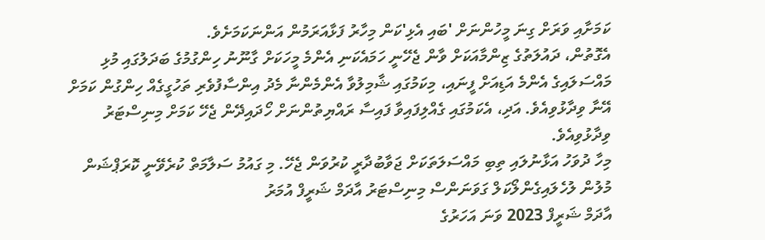ކަމަށާއި ވަރަށް ގިނަ މީހުންނަށް 'ބައި އެޅި'ކަން މިހާރު ފަޅާއަރަމުން އަންނަކަމަށެވެ.
އެގޮތުން، ދައުލަތުގެ ޒިންމާއަކަށް ވާން ޖެހޭނީ ހަމައެކަނި އެންމެ މީހަކަށް ގާނޫނު ހިންގުމުގެ ބަދަލުގައި މުޅި މައްސަލައިގެ އެންމެ އަޑިއަށް ފީނައި، މިކަމުގައި ޝާމިލުވާ އެންމެންނާ މެދު އިންސާފުވެރި ތަހުގީގެއް ހިންގުން ކަމަށް އޭނާ ވިދާޅުވިއެވެ. އަދި، އެކަމުގައި ގެއްލިފައިވާ ފައިސާ ރައްޔިތުންނަށް ހޯދައިދޭން ޖެހޭ ކަމަށް މިނިސްޓަރު ވިދާޅުވިއެވެ.
މިހާ ދުވަހު އަޅާނުލައި ތިބި މައްސަލަތަކަށް ޖަވާބުދާރީ ކުރުވަން ޖެހޭ. މި ގައުމު ސަލާމަތް ކުރެވޭނީ ކޮރަޕްޝަން މުލުން ލުހެލައިގެންލޯކަލް ގަވަނަންސް މިނިސްޓަރު އާދަމް ޝަރީފް އުމަރު
އާދަމް ޝަރީފް 2023 ވަނަ އަހަރުގެ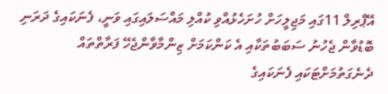އޭޕްރިލް 11ގައި މަޖިލީހަށް ހުށަހެޅުއްވި ކުއްލި މައްސަލައިގައި ވަނީ، ފެނަކައިގެ ދަރަނި ބޮޑުވާން ޖެހުނު ސަބަބުތަކާއި އެ ކަންކަމަށް ޒިންމާވާންޖެހޭ ފަރާތްތައް ދެނެގަތުމަށްޓަކައި ފެނަކައިގެ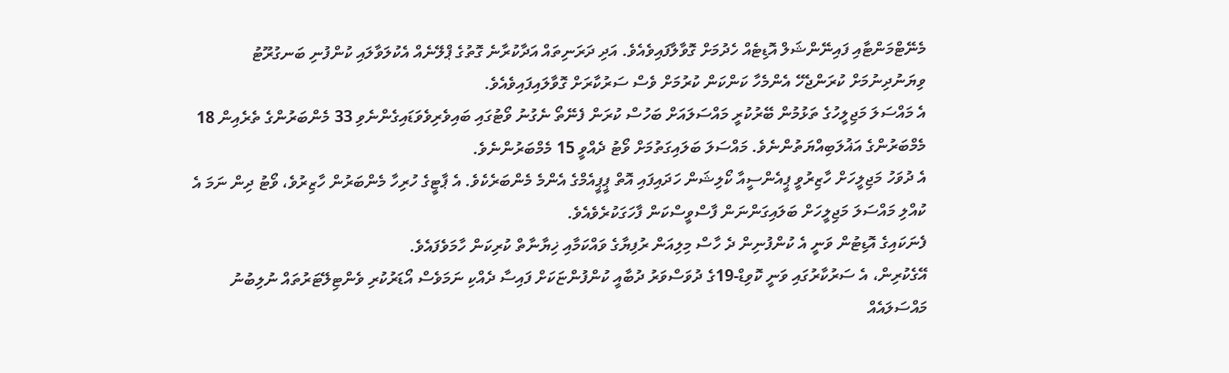މެނޭޓްމަންޓާއި ފައިނޭންޝަލް އޮޑިޓެއް ހެދުމަށް ގޮވާލާފައިވެއެވެ. އަދި ދަރަނިތައް އަދާކުރާނެ ގޮތުގެ ޕްލޭނެއް އެކުލަވާލައި ކުންފުނި ބަނގުރޫޓު ވިޔަނުދިނުމަށް ކުރަންޖެހޭ އެންމެހާ ކަންކަން ކުރުމަށް ވެސް ސަރުކާރަށް ގޮވާލައިފައިވެއެވެ.
އެ މައްސަލަ މަޖިލީހުގެ ތަޅުމުން ބޭރުކުރީ މައްސަލައަށް ބަހުސް ކުރަން ފެނޭތޯ ނެގުނު ވޯޓުގައި ބައިވެރިވެވަޑައިގެންނެވި 33 މެންބަރުންގެ ތެރެއިން 18 މެމްބަރުންގެ އަޣުލަބިއްޔަތުންނެވެ. މައްސަލަ ބަލައިގަތުމަށް ވޯޓު ދެއްވީ 15 މެމްބަރުންނެވެ.
އެ ދުވަހު މަޖިލީހަށް ހާޒިރުވީ ޕީއެންސީއާ ކޯލިޝަން ހަދައިފައި އޮތް ޕީޕީއެމްގެ އެންމެ މެންބަރެކެވެ. އެ ޕާޓީގެ ހުރިހާ މެންބަރުން ހާޒިރުވެ، ވޯޓު ދިން ނަމަ އެ ކުއްލި މައްސަލަ މަޖިލީހަށް ބަލައިގަންނަން ފާސްވީސްކަން ފާހަގަކުރެވެއެވެ.
ފެނަކައިގެ އޮޑިޓުން ވަނީ އެ ކުންފުނިން ދެ ހާސް މިލިއަން ރުފިޔާގެ ވައްކަމާއި ޚިޔާނާތް ކުރިކަން ހާމަވެފައެވެ.
އޭގެކުރިން، އެ ސަރުކާރުގައި ވަނީ ކޮވިޑް-19ގެ ދުވަސްވަރު ދުބާއީ ކުންފުންޏަކަށް ފައިސާ ދެއްކި ނަމަވެސް އޯޑަރުކުރި ވެންޓިލޭޓަރުތައް ނުލިބުނު މައްސަލައެއް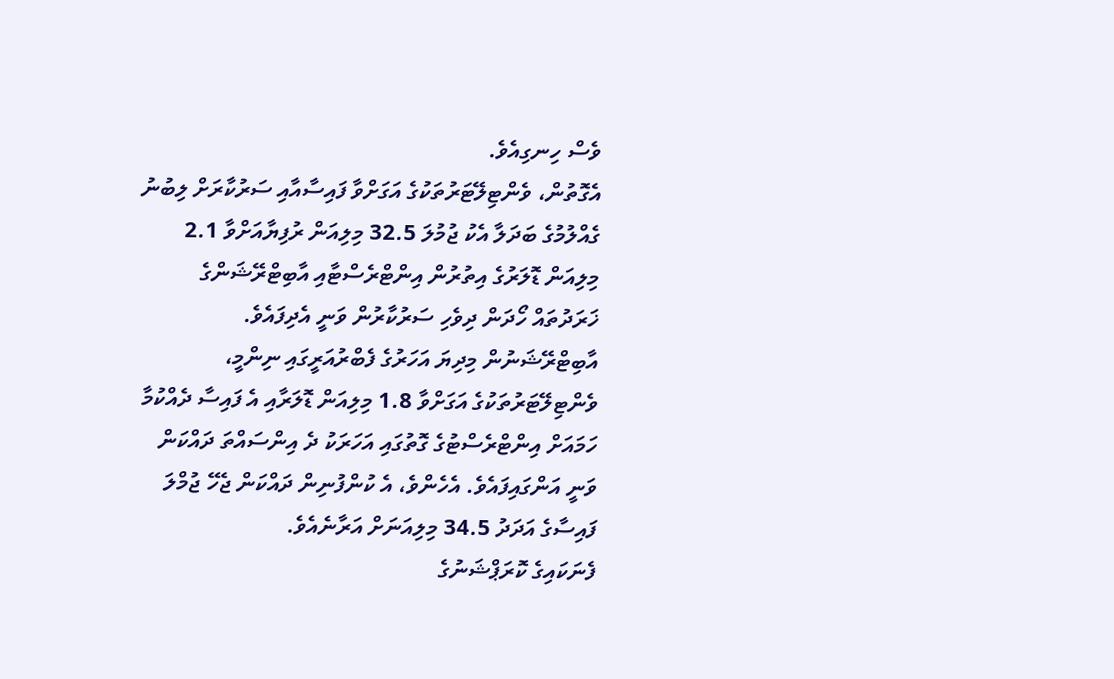ވެސް ހިނގިއެވެ.
އެގޮތުން، ވެންޓިލޭޓަރުތަކުގެ އަގަށްވާ ފައިސާއާއި ސަރުކާރަށް ލިބުނު ގެއްލުމުގެ ބަދަލާ އެކު ޖުމުލަ 32.5 މިލިއަން ރުފިޔާއަށްވާ 2.1 މިލިއަން ޑޮލަރުގެ އިތުރުން އިންޓްރެސްޓާއި އާބިޓްރޭޝަންގެ ޚަރަދުތައް ހޯދަން ދިވެހި ސަރުކާރުން ވަނީ އެދިފައެވެ.
އާބިޓްރޭޝަނުން މިދިޔަ އަހަރުގެ ފެބްރުއަރީގައި ނިންމީ، ވެންޓިލޭޓަރުތަކުގެ އަގަށްވާ 1.8 މިލިއަން ޑޮލަރާއި އެ ފައިސާ ދެއްކުމާ ހަމައަށް އިންޓްރެސްޓުގެ ގޮތުގައި އަހަރަކު ދެ އިންސައްތަ ދައްކަން ވަނީ އަންގައިފައެވެ. އެހެންވެ، އެ ކުންފުނިން ދައްކަން ޖެހޭ ޖުމްލަ ފައިސާގެ އަދަދު 34.5 މިލިއަނަށް އަރާނެއެވެ.
ފެނަކައިގެ ކޮރަޕްޝަނުގެ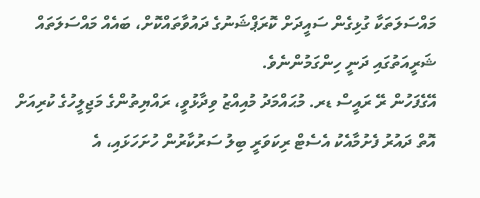މައްސަލަތަކާ ގުޅިގެން ސައީދަށް ކޮރަޕްޝަނުގެ ދައުވާތައްކޮށް، ބައެއް މައްސަލަތައް ޝަރީއަތުގައި ދަނީ ހިންގަމުންނެވެ.
އޭގެފަހުން ރޭ ރައީސް ޑރ. މުޙައްމަދު މުއިއްޒު ވިދާޅުވީ، ރައްޔިތުންގެ މަޖިލީހުގެ ކުރިއަށް އޮތް ދައުރު ފެށުމާއެކު އެސެޓް ރިކަވަރީ ބިލު ސަރުކާރުން ހުށަހަޅައި، އެ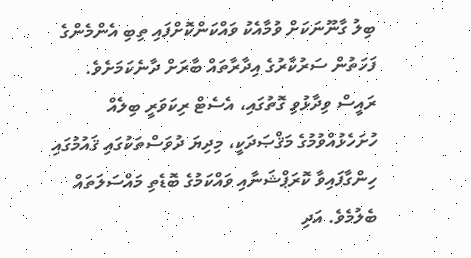ބިލު ގާނޫނަކަށް ވުމާއެކު ވައްކަންކޮށްފައި ތިބި އެންމެންގެ ފަހަތުން ސަރުކާރުގެ އިދާރާތައް ބާރަށް ދާނެކަމަށެވެ.
ރައީސް ވިދާޅުވި ގޮތުގައި، އެސެޓް ރިކަވަރީ ބިލެއް ހުށަހެޅުއްވުމުގެ މަޤްޞަދަކީ، މިދިޔަ ދުވަސްތަކުގައި ޤައުމުގައި ހިންގާފައިވާ ކޮރަޕްޝަނާއި ވައްކަމުގެ ބޮޑެތި މައްސަލަތައް ބެލުމެވެ. އަދި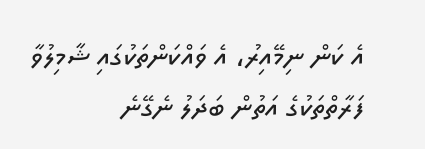އެ ކަން ނިމޭއިރު، އެ ވައްކަންތަކުގައި ޝާމިލުވާ ފަރާތްތަކުގެ އަތުން ބަދަލު ނެގޭނެ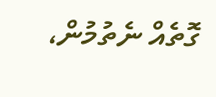ގޮތެއް ނެތުމުން،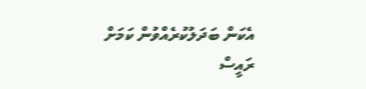އެކަން ބަދަލުކުރެއްވުން ކަމަށް ރައީސް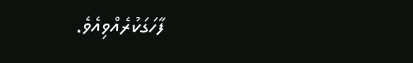ފާހަގަކުރެއްވިއެވެ.